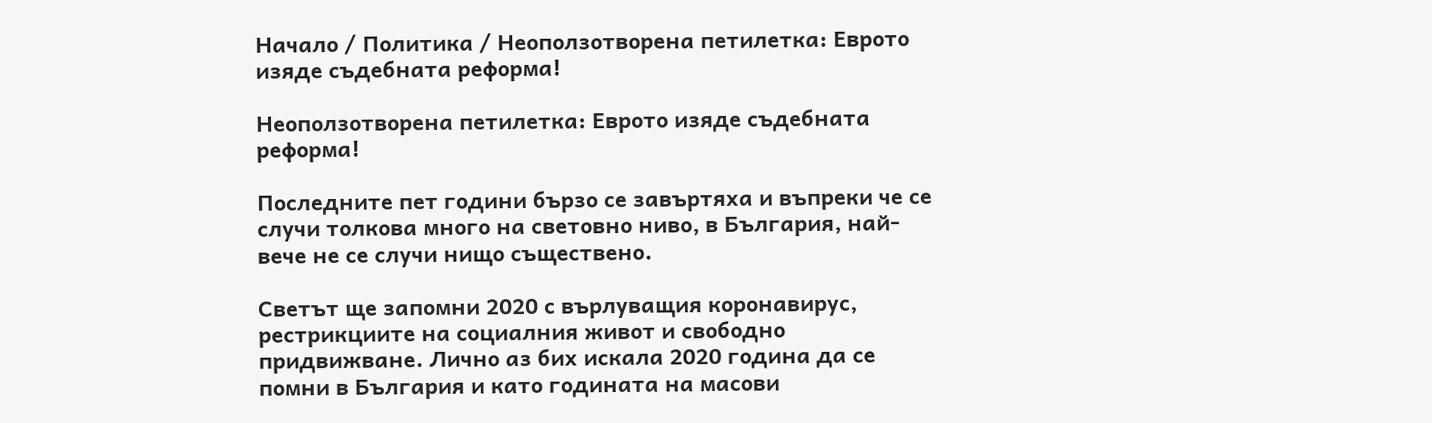Начало / Политика / Неоползотворена петилетка: Еврото изяде съдебната реформа!

Неоползотворена петилетка: Еврото изяде съдебната реформа!

Последните пет години бързо се завъртяха и въпреки че се случи толкова много на световно ниво, в България, най-вече не се случи нищо съществено.

Светът ще запомни 2020 с върлуващия коронавирус, рестрикциите на социалния живот и свободно придвижване. Лично аз бих искала 2020 година да се помни в България и като годината на масови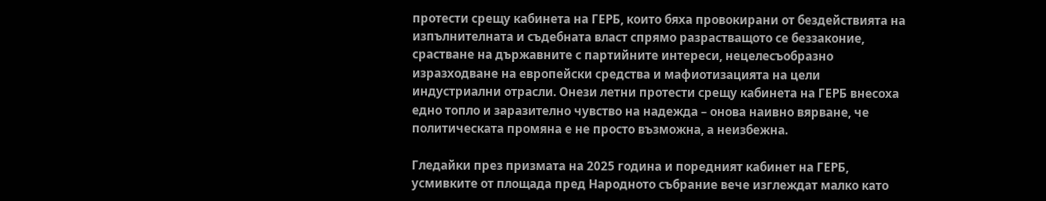протести срещу кабинета на ГЕРБ, които бяха провокирани от бездействията на изпълнителната и съдебната власт спрямо разрастващото се беззаконие, срастване на държавните с партийните интереси, нецелесъобразно изразходване на европейски средства и мафиотизацията на цели индустриални отрасли. Онези летни протести срещу кабинета на ГЕРБ внесоха едно топло и заразително чувство на надежда – онова наивно вярване, че политическата промяна е не просто възможна, а неизбежна.

Гледайки през призмата на 2025 година и поредният кабинет на ГЕРБ, усмивките от площада пред Народното събрание вече изглеждат малко като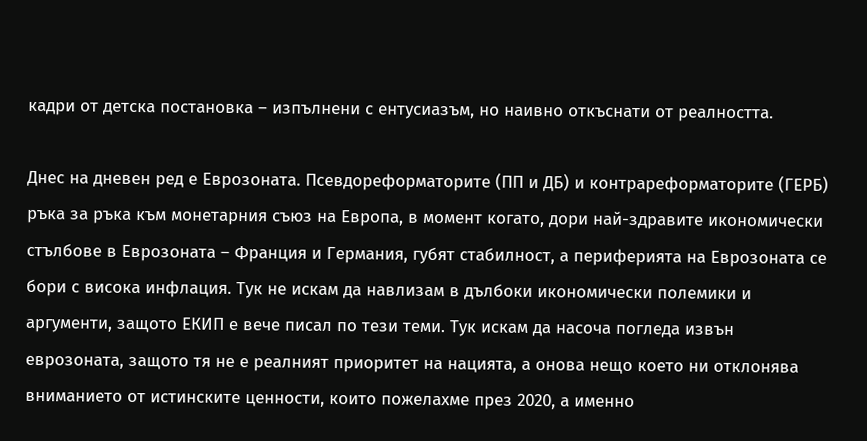кадри от детска постановка – изпълнени с ентусиазъм, но наивно откъснати от реалността.

Днес на дневен ред е Еврозоната. Псевдореформаторите (ПП и ДБ) и контрареформаторите (ГЕРБ) ръка за ръка към монетарния съюз на Европа, в момент когато, дори най-здравите икономически стълбове в Еврозоната – Франция и Германия, губят стабилност, а периферията на Еврозоната се бори с висока инфлация. Тук не искам да навлизам в дълбоки икономически полемики и аргументи, защото ЕКИП е вече писал по тези теми. Тук искам да насоча погледа извън еврозоната, защото тя не е реалният приоритет на нацията, а онова нещо което ни отклонява вниманието от истинските ценности, които пожелахме през 2020, а именно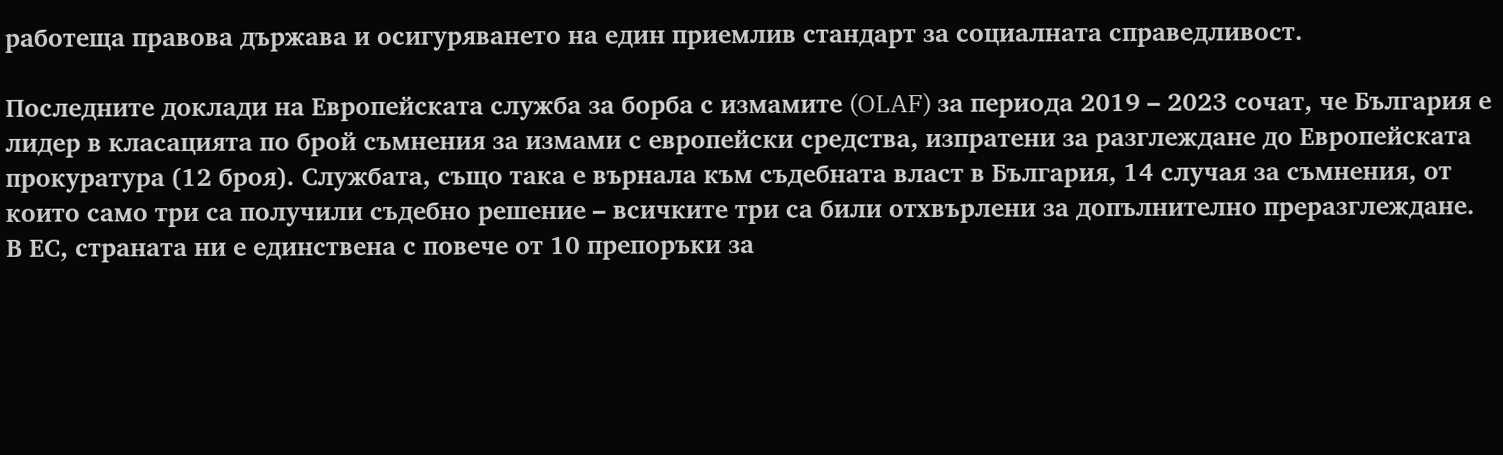работеща правова държава и осигуряването на един приемлив стандарт за социалната справедливост.

Последните доклади на Европейската служба за борба с измамите (OLAF) за периода 2019 – 2023 сочат, че България е лидер в класацията по брой съмнения за измами с европейски средства, изпратени за разглеждане до Европейската прокуратура (12 броя). Службата, също така е върнала към съдебната власт в България, 14 случая за съмнения, от които само три са получили съдебно решение – всичките три са били отхвърлени за допълнително преразглеждане. В ЕС, страната ни е единствена с повече от 10 препоръки за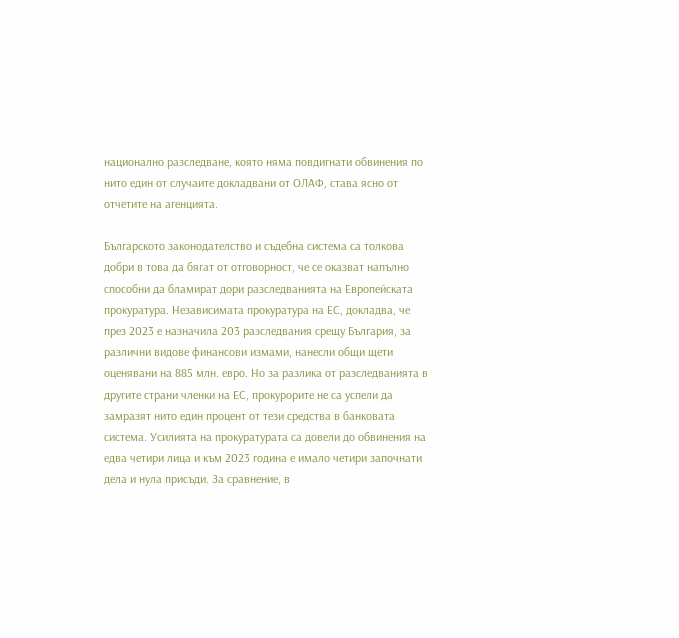национално разследване, която няма повдигнати обвинения по нито един от случаите докладвани от ОЛАФ, става ясно от отчетите на агенцията.

Българското законодателство и съдебна система са толкова добри в това да бягат от отговорност, че се оказват напълно способни да бламират дори разследванията на Европейската прокуратура. Независимата прокуратура на ЕС, докладва, че през 2023 е назначила 203 разследвания срещу България, за различни видове финансови измами, нанесли общи щети оценявани на 885 млн. евро. Но за разлика от разследванията в другите страни членки на ЕС, прокурорите не са успели да замразят нито един процент от тези средства в банковата система. Усилията на прокуратурата са довели до обвинения на едва четири лица и към 2023 година е имало четири започнати дела и нула присъди. За сравнение, в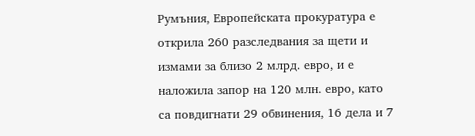Румъния, Европейската прокуратура е открила 260 разследвания за щети и измами за близо 2 млрд. евро, и е наложила запор на 120 млн. евро, като са повдигнати 29 обвинения, 16 дела и 7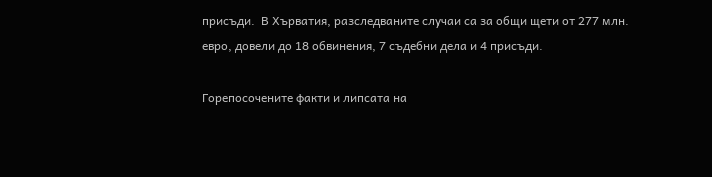присъди.  В Хърватия, разследваните случаи са за общи щети от 277 млн. евро, довели до 18 обвинения, 7 съдебни дела и 4 присъди.

Горепосочените факти и липсата на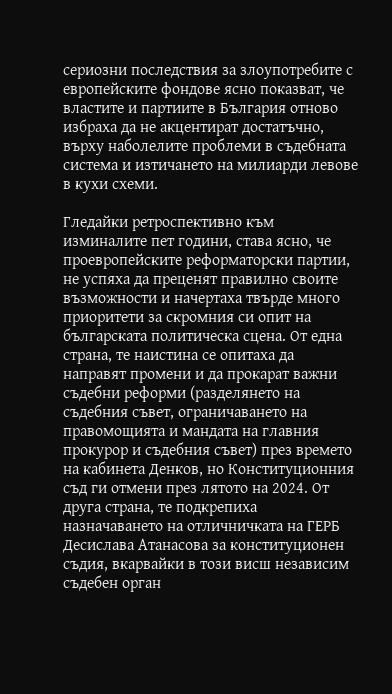сериозни последствия за злоупотребите с европейските фондове ясно показват, че властите и партиите в България отново избраха да не акцентират достатъчно, върху наболелите проблеми в съдебната система и изтичането на милиарди левове в кухи схеми.

Гледайки ретроспективно към изминалите пет години, става ясно, че проевропейските реформаторски партии, не успяха да преценят правилно своите възможности и начертаха твърде много приоритети за скромния си опит на българската политическа сцена. От една страна, те наистина се опитаха да направят промени и да прокарат важни съдебни реформи (разделянето на съдебния съвет, ограничаването на правомощията и мандата на главния прокурор и съдебния съвет) през времето на кабинета Денков, но Конституционния съд ги отмени през лятото на 2024. От друга страна, те подкрепиха назначаването на отличничката на ГЕРБ Десислава Атанасова за конституционен съдия, вкарвайки в този висш независим съдебен орган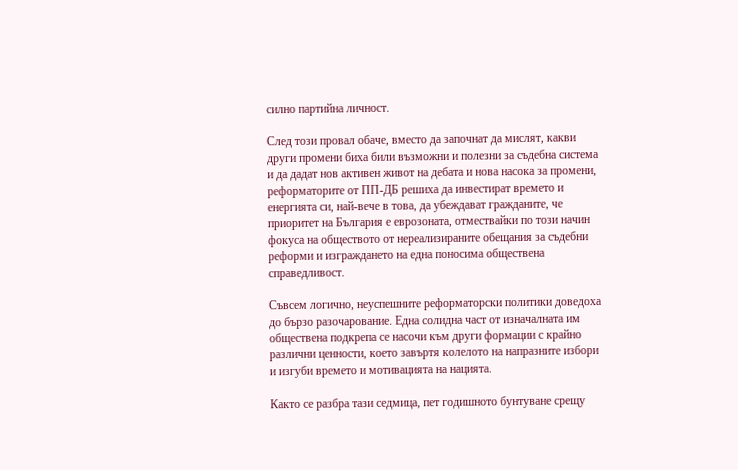силно партийна личност.

След този провал обаче, вместо да започнат да мислят, какви други промени биха били възможни и полезни за съдебна система и да дадат нов активен живот на дебата и нова насока за промени, реформаторите от ПП-ДБ решиха да инвестират времето и енергията си, най-вече в това, да убеждават гражданите, че приоритет на България е еврозоната, отмествайки по този начин фокуса на обществото от нереализираните обещания за съдебни реформи и изграждането на една поносима обществена справедливост.

Съвсем логично, неуспешните реформаторски политики доведоха до бързо разочарование. Една солидна част от изначалната им обществена подкрепа се насочи към други формации с крайно различни ценности, което завъртя колелото на напразните избори и изгуби времето и мотивацията на нацията.

Както се разбра тази седмица, пет годишното бунтуване срещу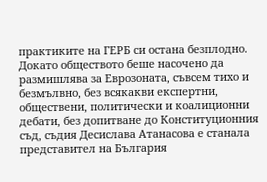практиките на ГЕРБ си остана безплодно. Докато обществото беше насочено да размишлява за Еврозоната, съвсем тихо и безмълвно, без всякакви експертни, обществени, политически и коалиционни дебати, без допитване до Конституционния съд, съдия Десислава Атанасова е станала представител на България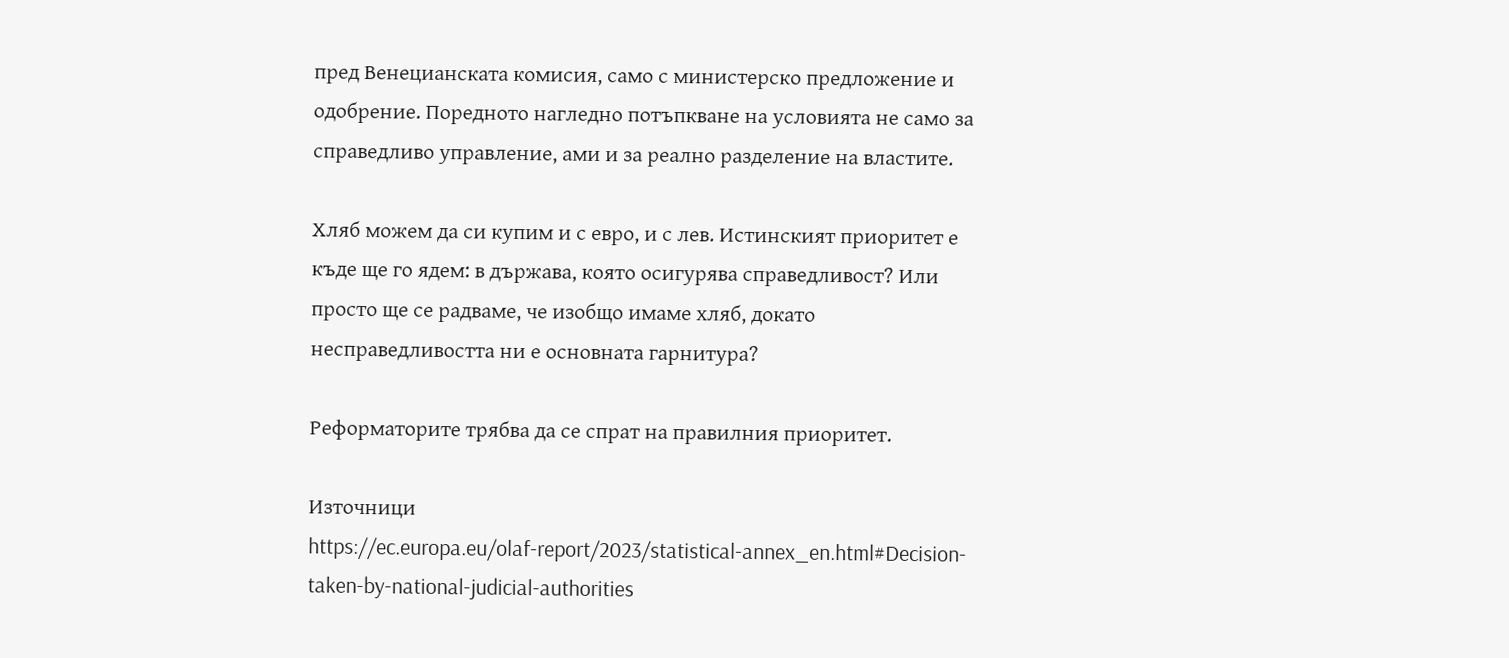пред Венецианската комисия, само с министерско предложение и одобрение. Поредното нагледно потъпкване на условията не само за справедливо управление, ами и за реално разделение на властите.

Хляб можем да си купим и с евро, и с лев. Истинският приоритет е къде ще го ядем: в държава, която осигурява справедливост? Или просто ще се радваме, че изобщо имаме хляб, докато несправедливостта ни е основната гарнитура?

Реформаторите трябва да се спрат на правилния приоритет.

Източници
https://ec.europa.eu/olaf-report/2023/statistical-annex_en.html#Decision-taken-by-national-judicial-authorities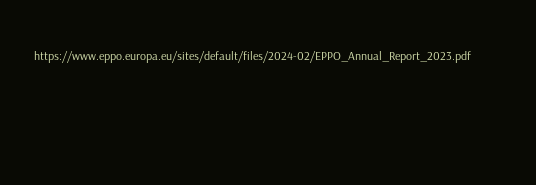https://www.eppo.europa.eu/sites/default/files/2024-02/EPPO_Annual_Report_2023.pdf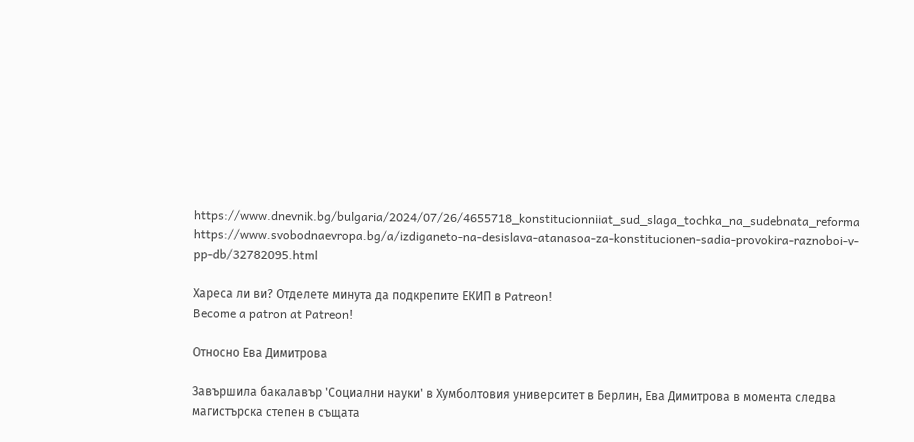https://www.dnevnik.bg/bulgaria/2024/07/26/4655718_konstitucionniiat_sud_slaga_tochka_na_sudebnata_reforma
https://www.svobodnaevropa.bg/a/izdiganeto-na-desislava-atanasoa-za-konstitucionen-sadia-provokira-raznoboi-v-pp-db/32782095.html

Хареса ли ви? Отделете минута да подкрепите ЕКИП в Patreon!
Become a patron at Patreon!

Относно Ева Димитрова

Завършила бакалавър 'Социални науки' в Хумболтовия университет в Берлин, Ева Димитрова в момента следва магистърска степен в същата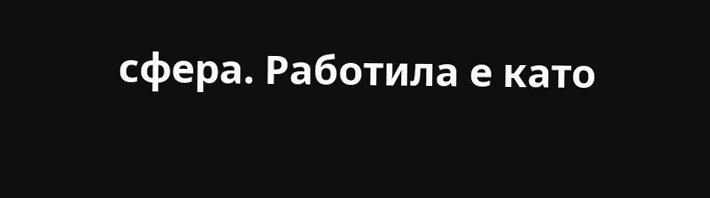сфера. Работила е като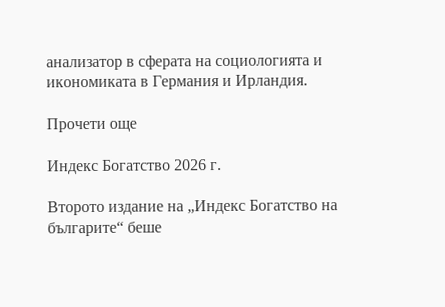анализатор в сферата на социологията и икономиката в Германия и Ирландия.

Прочети още

Индекс Богатство 2026 г.

Второто издание на „Индекс Богатство на българите“ беше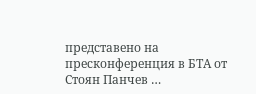представено на пресконференция в БТА от Стоян Панчев …